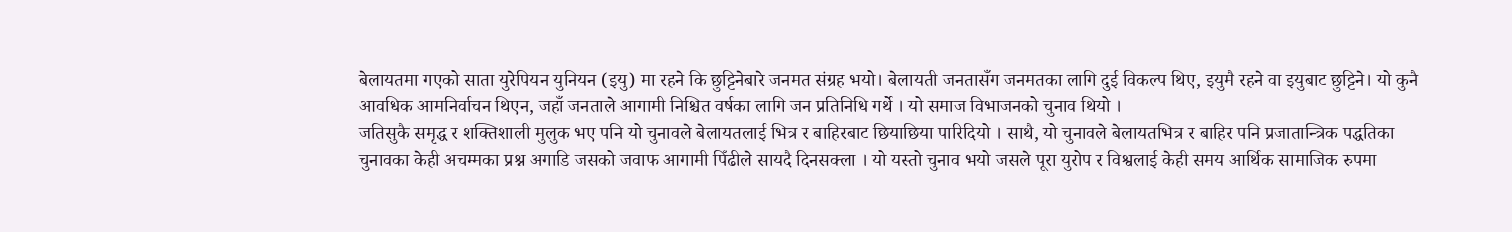बेलायतमा गएको साता युरेपियन युनियन (इयु) मा रहने कि छुट्टिनेबारे जनमत संग्रह भयो। बेलायती जनतासँग जनमतका लागि दुई विकल्प थिए, इयुमै रहने वा इयुबाट छुट्टिने। यो कुनै आवधिक आमनिर्वाचन थिएन, जहाँ जनताले आगामी निश्चित वर्षका लागि जन प्रतिनिधि गर्थे । यो समाज विभाजनको चुनाव थियो ।
जतिसुकै समृद्ध र शक्तिशाली मुलुक भए पनि यो चुनावले बेलायतलाई भित्र र बाहिरबाट छियाछिया पारिदियो । साथै, यो चुनावले बेलायतभित्र र बाहिर पनि प्रजातान्त्रिक पद्धतिका चुनावका केही अचम्मका प्रश्न अगाडि जसको जवाफ आगामी पिँढीले सायदै दिनसक्ला । यो यस्तो चुनाव भयो जसले पूरा युरोप र विश्वलाई केही समय आर्थिक सामाजिक रुपमा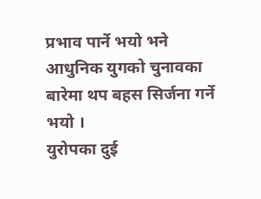प्रभाव पार्ने भयो भने आधुनिक युगको चुनावका बारेमा थप बहस सिर्जना गर्ने भयो ।
युरोपका दुई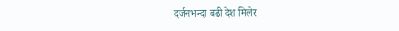दर्जनभन्दा बढी देश मिलेर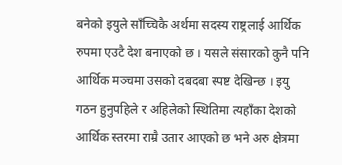बनेको इयुले साँच्चिकै अर्थमा सदस्य राष्ट्रलाई आर्थिक रुपमा एउटै देश बनाएको छ । यसले संसारको कुनै पनि आर्थिक मञ्चमा उसको दबदबा स्पष्ट देखिन्छ । इयु गठन हुनुपहिले र अहिलेको स्थितिमा त्यहाँका देशको आर्थिक स्तरमा राम्रै उतार आएको छ भने अरु क्षेत्रमा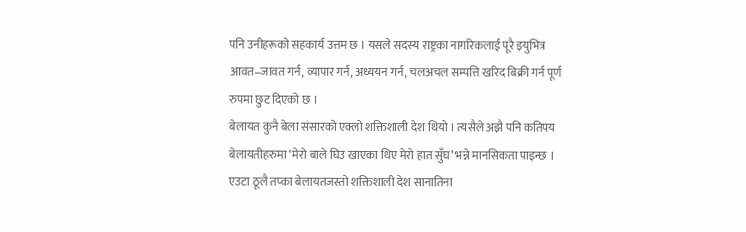पनि उनीहरूको सहकार्य उत्तम छ । यसले सदस्य राष्ट्रका नागरिकलाई पूरै इयुभित्र आवत–जावत गर्न, व्यापार गर्न, अध्ययन गर्न, चलअचल सम्पत्ति खरिद बिक्री गर्न पूर्ण रुपमा छुट दिएको छ ।
बेलायत कुनै बेला संसारको एक्लो शक्तिशाली देश थियो । त्यसैले अझै पनि कतिपय बेलायतीहरुमा ‘मेरो बाले घिउ खाएका थिए मेरो हात सुँघ’ भन्ने मानसिकता पाइन्छ । एउटा ठूलै तप्का बेलायतजस्तो शक्तिशाली देश सानातिना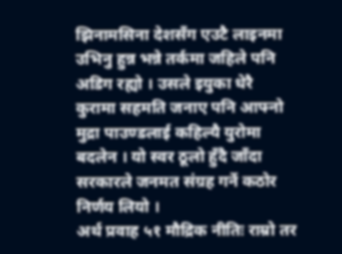झिनामसिना देशसँग एउटै लाइनमा उभिनु हुन्न भन्ने तर्कमा जहिले पनि अडिग रह्यो । उसले इयुका धेरै कुरामा सहमति जनाए पनि आफ्नो मुद्रा पाउण्डलाई कहिल्यै युरोमा बदलेन । यो स्वर ठूलो हुँदै जाँदा सरकारले जनमत संग्रह गर्ने कठोर निर्णय लियो ।
अर्थ प्रवाह ५१ मौद्रिक नीतिः राम्रो तर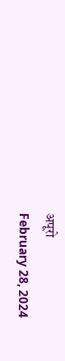अपूरो
February 28, 2024